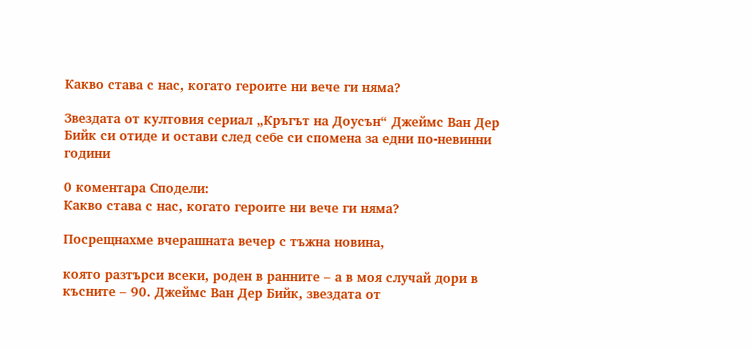Какво става с нас, когато героите ни вече ги няма?

Звездата от култовия сериал „Кръгът на Доусън“ Джеймс Ван Дер Бийк си отиде и остави след себе си спомена за едни по-невинни години

0 коментара Сподели:
Какво става с нас, когато героите ни вече ги няма?

Посрещнахме вчерашната вечер с тъжна новина,

която разтърси всеки, роден в ранните – а в моя случай дори в късните – 90. Джеймс Ван Дер Бийк, звездата от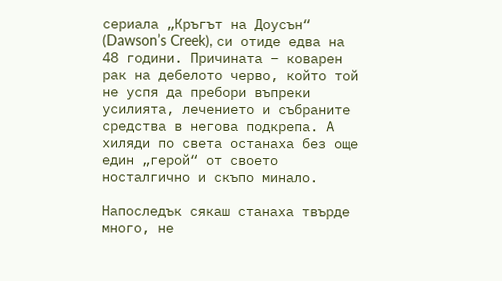сериала „Кръгът на Доусън“ (Dawson’s Creek), си отиде едва на 48 години. Причината – коварен рак на дебелото черво, който той не успя да пребори въпреки усилията, лечението и събраните средства в негова подкрепа. А хиляди по света останаха без още един „герой“ от своето носталгично и скъпо минало.

Напоследък сякаш станаха твърде много, не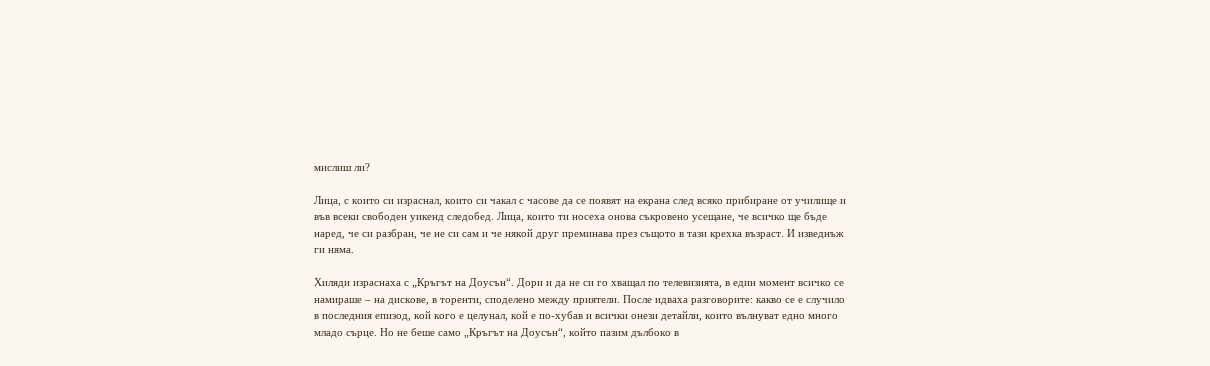мислиш ли?

Лица, с които си израснал, които си чакал с часове да се появят на екрана след всяко прибиране от училище и във всеки свободен уикенд следобед. Лица, които ти носеха онова съкровено усещане, че всичко ще бъде наред, че си разбран, че не си сам и че някой друг преминава през същото в тази крехка възраст. И изведнъж ги няма.

Хиляди израснаха с „Кръгът на Доусън“. Дори и да не си го хващал по телевизията, в един момент всичко се намираше – на дискове, в торенти, споделено между приятели. После идваха разговорите: какво се е случило в последния епизод, кой кого е целунал, кой е по-хубав и всички онези детайли, които вълнуват едно много младо сърце. Но не беше само „Кръгът на Доусън“, който пазим дълбоко в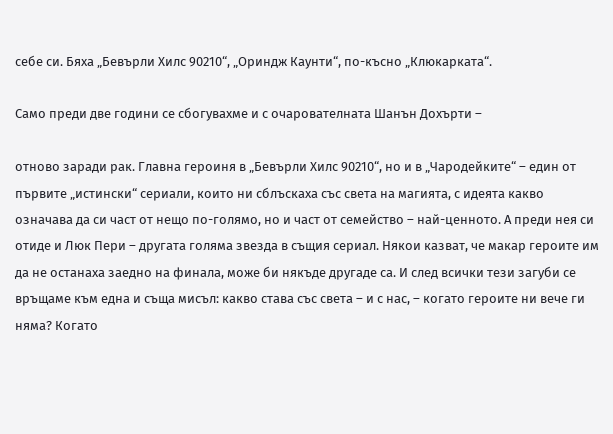себе си. Бяха „Бевърли Хилс 90210“, „Ориндж Каунти“, по-късно „Клюкарката“.

Само преди две години се сбогувахме и с очарователната Шанън Дохърти –

отново заради рак. Главна героиня в „Бевърли Хилс 90210“, но и в „Чародейките“ – един от първите „истински“ сериали, които ни сблъскаха със света на магията, с идеята какво означава да си част от нещо по-голямо, но и част от семейство – най-ценното. А преди нея си отиде и Люк Пери – другата голяма звезда в същия сериал. Някои казват, че макар героите им да не останаха заедно на финала, може би някъде другаде са. И след всички тези загуби се връщаме към една и съща мисъл: какво става със света – и с нас, – когато героите ни вече ги няма? Когато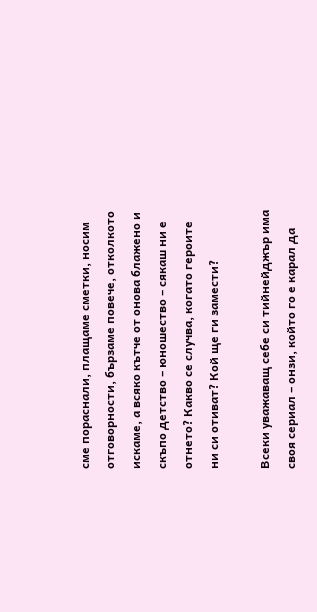сме пораснали, плащаме сметки, носим отговорности, бързаме повече, отколкото искаме, а всяко кътче от онова блажено и скъпо детство – юношество – сякаш ни е отнето? Какво се случва, когато героите ни си отиват? Кой ще ги замести?

Всеки уважаващ себе си тийнейджър има своя сериал – онзи, който го е карал да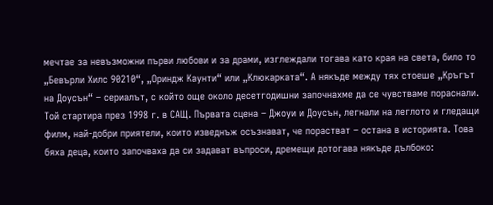мечтае за невъзможни първи любови и за драми, изглеждали тогава като края на света, било то „Бевърли Хилс 90210“, „Ориндж Каунти“ или „Клюкарката“. А някъде между тях стоеше „Кръгът на Доусън“ – сериалът, с който още около десетгодишни започнахме да се чувстваме пораснали.
Той стартира през 1998 г. в САЩ. Първата сцена – Джоуи и Доусън, легнали на леглото и гледащи филм, най-добри приятели, които изведнъж осъзнават, че порастват – остана в историята. Това бяха деца, които започваха да си задават въпроси, дремещи дотогава някъде дълбоко: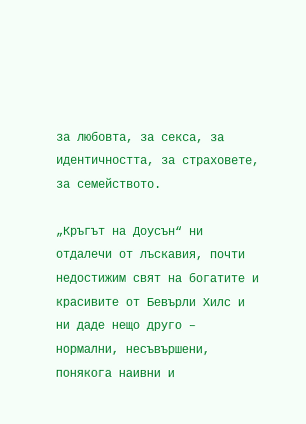за любовта, за секса, за идентичността, за страховете, за семейството.

„Кръгът на Доусън“ ни отдалечи от лъскавия, почти недостижим свят на богатите и красивите от Бевърли Хилс и ни даде нещо друго – нормални, несъвършени, понякога наивни и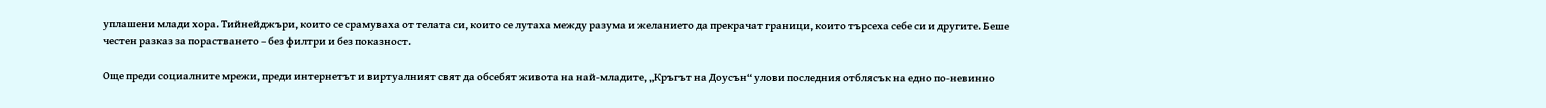уплашени млади хора. Тийнейджъри, които се срамуваха от телата си, които се лутаха между разума и желанието да прекрачат граници, които търсеха себе си и другите. Беше честен разказ за порастването – без филтри и без показност.

Още преди социалните мрежи, преди интернетът и виртуалният свят да обсебят живота на най-младите, „Кръгът на Доусън“ улови последния отблясък на едно по-невинно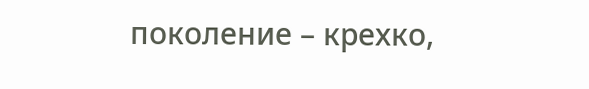поколение – крехко,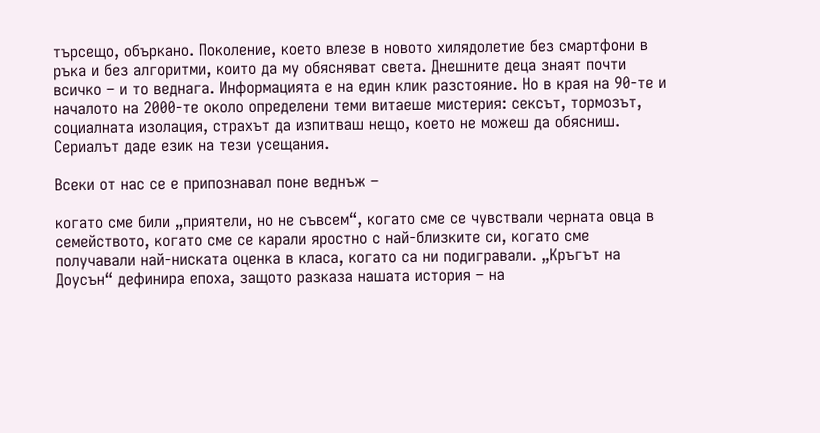търсещо, объркано. Поколение, което влезе в новото хилядолетие без смартфони в ръка и без алгоритми, които да му обясняват света. Днешните деца знаят почти всичко – и то веднага. Информацията е на един клик разстояние. Но в края на 90-те и началото на 2000-те около определени теми витаеше мистерия: сексът, тормозът, социалната изолация, страхът да изпитваш нещо, което не можеш да обясниш. Сериалът даде език на тези усещания.

Всеки от нас се е припознавал поне веднъж –

когато сме били „приятели, но не съвсем“, когато сме се чувствали черната овца в семейството, когато сме се карали яростно с най-близките си, когато сме получавали най-ниската оценка в класа, когато са ни подигравали. „Кръгът на Доусън“ дефинира епоха, защото разказа нашата история – на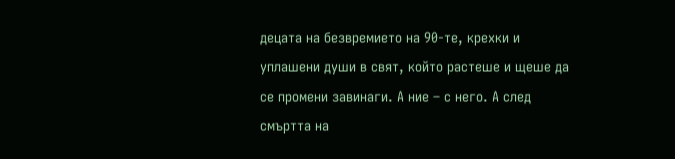децата на безвремието на 90-те, крехки и уплашени души в свят, който растеше и щеше да се промени завинаги. А ние – с него. А след смъртта на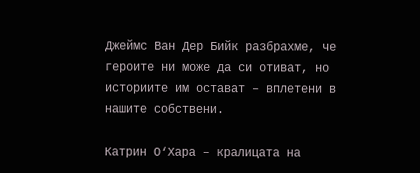Джеймс Ван Дер Бийк разбрахме, че героите ни може да си отиват, но историите им остават – вплетени в нашите собствени.

Катрин О‘Хара – кралицата на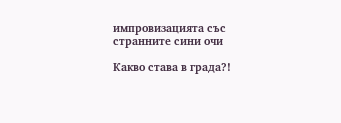импровизацията със странните сини очи

Какво става в града?!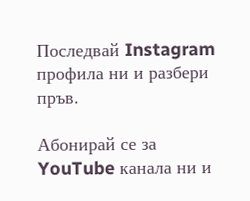Последвай Instagram профила ни и разбери пръв.

Абонирай се за YouTube канала ни и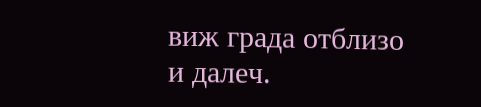виж града отблизо и далеч.